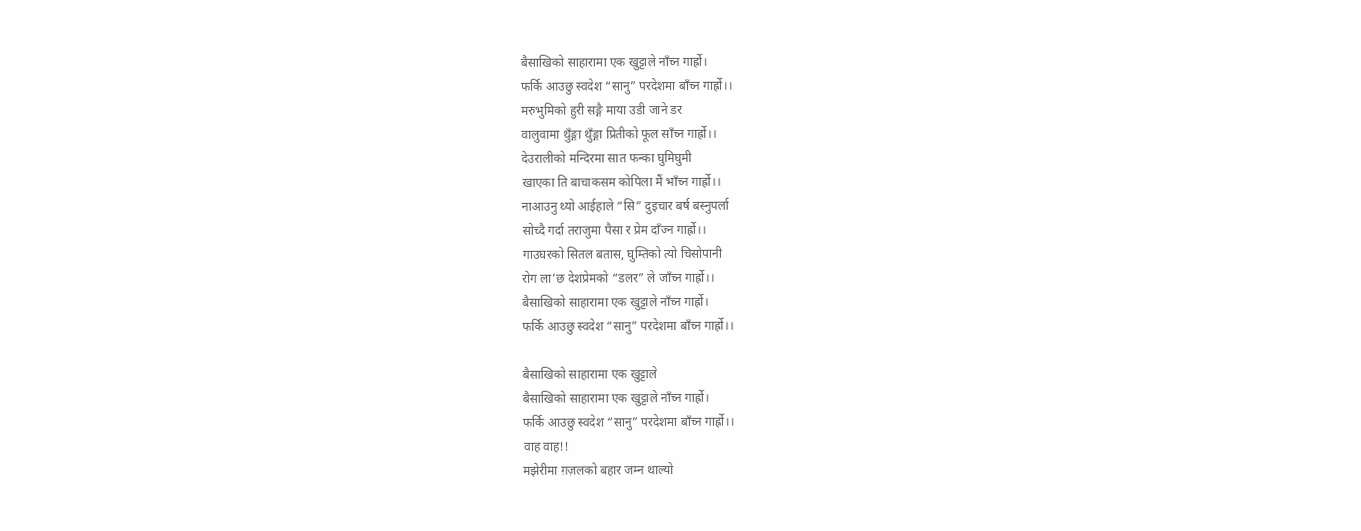बैसाखिको साहारामा एक खुट्टाले नाँच्न गार्ह्रो।
फर्कि आउछु स्वदेश “सानु” परदेशमा बाँच्न गार्ह्रो।।
मरुभुमिको हुरी सङ्गै माया उडी जाने डर
वालुवामा थुँङ्गा थुँङ्गा प्रितीको फूल साँच्न गार्ह्रो।।
देउरालीको मन्दिरमा सात फन्का घुमिघुमी
खाएका ति बाचाकसम कोपिला मैं भाँच्न गार्ह्रो।।
नाआउनु थ्यो आईहाले “सि” दुइचार बर्ष बस्नुपर्ला
सोच्दै गर्दा तराजुमा पैसा र प्रेम दाँज्न गार्ह्रो।।
गाउघरको सितल बतास, घुम्तिको त्यो चिसोपानी
रोग ला’छ देशप्रेमको “डलर” ले जाँच्न गार्ह्रो।।
बैसाखिको साहारामा एक खुट्टाले नाँच्न गार्ह्रो।
फर्कि आउछु स्वदेश “सानु” परदेशमा बाँच्न गार्ह्रो।।

बैसाखिको साहारामा एक खुट्टाले
बैसाखिको साहारामा एक खुट्टाले नाँच्न गार्ह्रो।
फर्कि आउछु स्वदेश “सानु” परदेशमा बाँच्न गार्ह्रो।।
वाह वाह!!
मझेरीमा ग़ज़लको बहार जम्न थाल्यो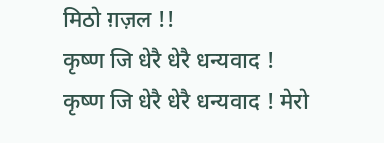मिठो ग़ज़ल !!
कृष्ण जि धेरै धेरै धन्यवाद !
कृष्ण जि धेरै धेरै धन्यवाद ! मेरो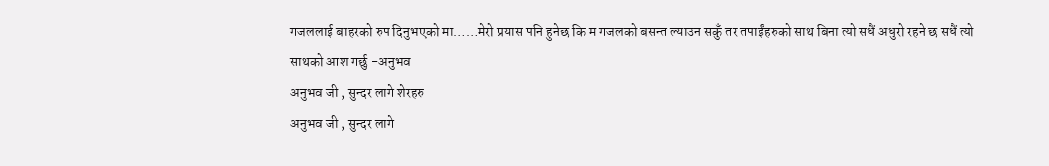गजललाई बाहरको रुप दिनुभएको मा……मेरो प्रयास पनि हुनेछ कि म गजलको बसन्त ल्याउन सकुँ तर तपाईंहरुको साथ बिना त्यो सधैं अधुरो रहने छ सधैं त्यो साथको आश गर्छु -अनुभव
अनुभव जी , सुन्दर लागे शेरहरु
अनुभव जी , सुन्दर लागे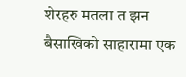शेरहरु मतला त झन
बैसाखिको साहारामा एक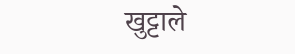खुट्टाले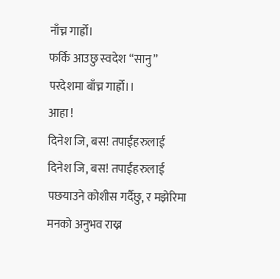नाँच्न गार्ह्रो।
फर्कि आउछु स्वदेश “सानु” परदेशमा बाँच्न गार्ह्रो।।
आहा !
दिनेश जि, बस! तपाईंहरुलाई
दिनेश जि, बस! तपाईंहरुलाई पछयाउने कोशीस गर्दैछु, र मझेरिमा मनको अनुभव राख्न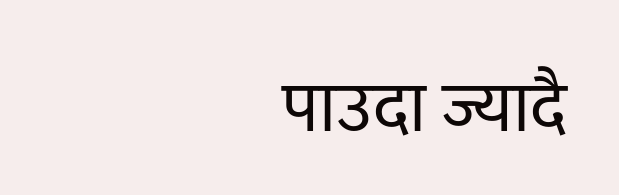पाउदा ज्यादै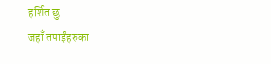हर्शित छु
जहाँ तपाईंहरुका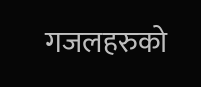गजलहरुको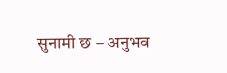सुनामी छ – अनुभव